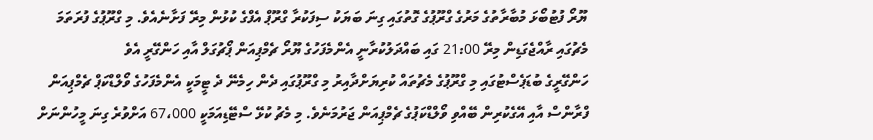ޔޫރޯ ފުޓުބޯޅަ މުބާރާތުގެ މަރުގެ ގްރޫޕުގެ ގޮތުގައި ގިނަ ބަޔަކު ސިފަކުރާ ގްރޫޕް އެފްގެ ކުޅުން މިރޭ ފަށާނެއެވެ. މި ގްރޫޕުގެ ފުރަތަމަ މެޗުގައި ރާއްޖެގަޑިން މިރޭ 21:00 ގައި ބައްދަލުކުރާނީ އެންމެފަހުގެ ޔޫރޯ ޗެމްޕިއަން ޕޯޗުގަލް އާއި ހަންގޭރީ އެވެ
ހަންގޭރީގެ ބުޑަޕެސްޓުގައި މި ގްރޫޕުގެ މެޗުތައް ކުރިޔަށްދާއިރު މި ގްރޫޕުގައި ދެން ހިމެނޭ ދެ ޓީމަކީ އެންމެފަހުގެ ވޯލްޑްކަޕް ޗެމްޕިއަން ފްރާންސް އާއި އޭގެކުރިން ބޭއްވި ވޯލްޑްކަޕުގެ ޗެމްޕިއަން ޖަރުމަނެވެ. މި މެޗު ކުޅޭ ސްޓޭޑިއަމަކީ 67،000 އަށްވުރެ ގިނަ މީހުންނަށް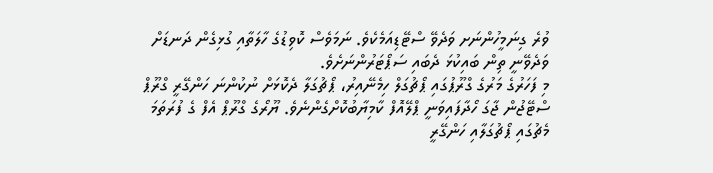ވުރެ ގިނަމީހުންނަށ ވަދެވޭ ސްޓޭޑިއަމެކެވެ. ނަމަވެސް ކޮވިޑުގެ ހާލަތާއި ގުޅިގެން ދަނޑަށް ވަދެވޭނީ ތިން ބައިކުޅަ ދެބައި ސަޕޯޓަރުންނަށެވެ.
މި ފަހަރުގެ މަރުގެ ގްރޫޕުގައި ޕޯޗުގަލް ހިމެނޭއިރު، ޕޯޗުގަލާ ދެކޮޅަށް ނުކުންނަ ހަންގޭރީ ގްރޫޕް ސްޓޭޖުން ޖާގަ ހޯދާފައިވަނީ ޕްލޭއޮފް ކާމިޔާބުކޮށްގެންނެވެ. ޔޫރޯގެ ގްރޫޕް އެފް ގެ ފުރަތަމަ މެޗުގައި ޕޯޗުގަލާއި ހަންގޭރީ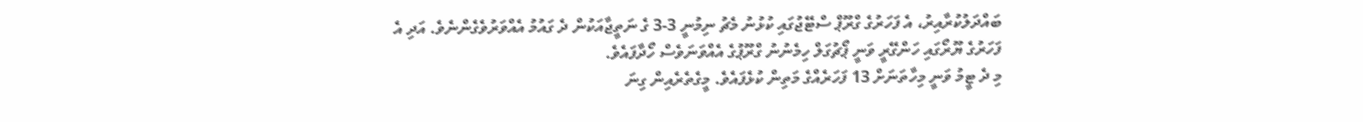ބައްދަލުކުރާއިރު، އެ ފަހަރުގެ ގްރޫޕް ސްޓޭޖުގައި ކުޅުނު މެޗު ނިމުނީ 3-3 ގެ ނަތީޖާއަކުން ދެ ގައުމު އެއްވަރުވެގެންނެވެ. އަދި އެ ފަހަރުގެ ޔޫރޯގައި ހަންގޭރީ ވަނީ ޕޯޗުގަލް ހިމެނުނު ގްރޫޕުގެ އެއްވަނަވެސް ހޯދާފައެވެ.
މި ދެ ޓީމު ވަނީ މިހާތަނަށް 13 ފަހަރެއްގެ މަތިން ކުޅެފައެވެ. މީގެތެރެއިން ގިނަ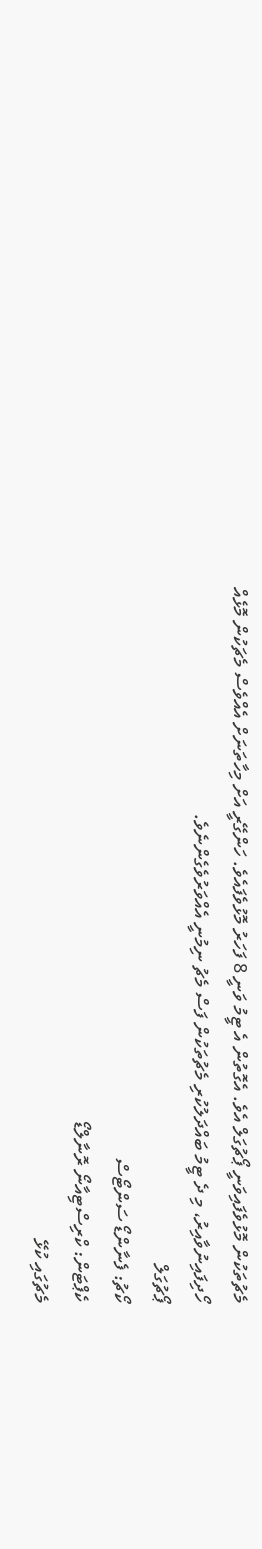މެޗުތަކުން މޮޅުވެފައިވަނީ ޕޯޗުގަލް އެވެ. އެގޮތުން އެ ޓީމު ވަނީ 8 ފަހަރު މޮޅުވެފައެވެ. ހަންގޭރީ އަށް މިހާތަނަށް އެއްވެސް މެޗަކުން މޮޅެއް ހޯދިފައިނުވާއިރު، މި ދެ ޓީމު ބައްދަލުކުރި މެޗުތަކުން ފަސް މެޗު ނިމުނީ އެއްވަރުވެގެންނެވެ.
ޕޯޗުގަލް
ކޯޗު: ފެނާންޑޯ ސަންޓޯސް
ކެޕްޓަން: ކްރިސްޓިއާނޯ ރޮނާލްޑޯ
މެޗުގައި ކުޅޭ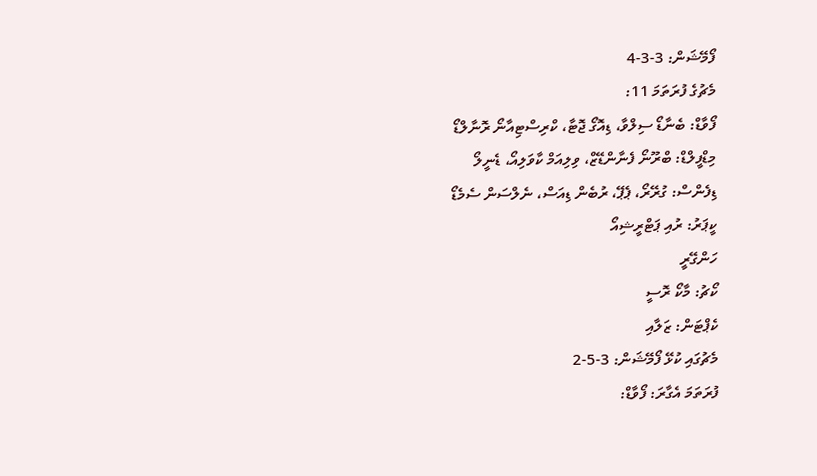ފޯމޭޝަން: 3-3-4
މެޗުގެ ފުރަތަމަ 11:
ފޯވާޑް: ބެނާޑޯ ސިލްވާ، ޑިއޮގޯ ޖޮޓާ، ކްރިސްޓިއާނޯ ރޮނާލްޑޯ
މިޑްފީލްޑް: ބްރޫނޯ ފެނާންޑޭޒް، ވިލިއަމް ކާވަލިއޯ، ޑެނީލޯ
ޑިފެންސް: ގުރޭރޯ، ޕެޕޭ، ރުބެން ޑިއަސް، ނެލްސަން ސެމެޑޯ
ކީޕަރު: ރުއި ޕަޓްރީޝިއޯ
ހަންގޭރީ
ކޯޗު: މާކޯ ރޮސީ
ކެޕްޓަން: ޒަލާއި
މެޗުގައި ކުޅޭ ފޯމޭޝަން: 3-5-2
ފުރަތަމަ އެގާރަ: ފޯވާޑް: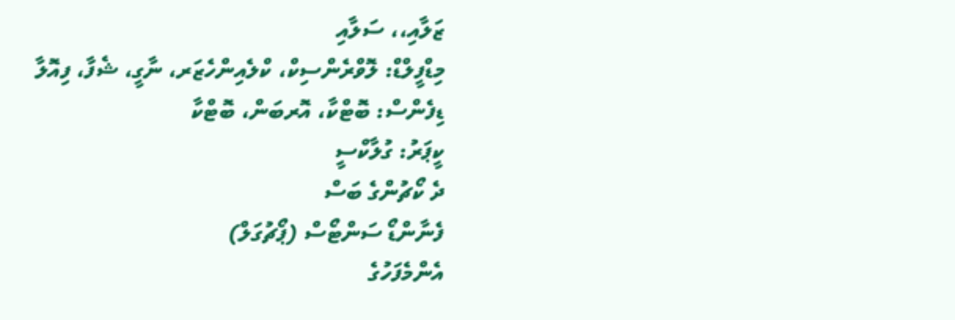ޒަލާއި،، ސަލާއި
މިޑްފީލްޑް: ލޮވްރެންސިކް، ކްލެއިންހެޒަރ، ނާގީ، ޝެފާ، ފިއޮލާ
ޑިފެންސް: ބޮޓްކާ، އޮރބަން، ބޮޓްކާ
ކީޕަރު: ގުލާކްސީ
ދެ ކޯޗުންގެ ބަސް
ފެނާންޑޯ ސަންޓޯސް (ޕޯޗުގަލް)
އެންމެފަހުގެ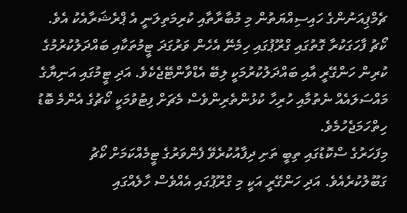ޗެމްޕިއަނުންގެ ހައިސިއްޔަތުން މި މުބާރާތާއި ކުރިމަތިލަނީ އެ ޕްރެޝަރާއެކު އެވެ. ކޯޗު ފާހަގަކުރާ ގޮތުގައި ގްރޫޕުގައި ހިމެނޭ އެހެން ވަރުގަދަ ޓީމުތަކާއި ބައްދަލުކުރުމުގެ ކުރިން ހަންގޭރީ އާއި ބައްދަލުކުރުމަކީ ލިބޭ އެޑްވާންޓޭޖެކެވެ. އަދި ޓީމުގައި އަނިޔާގެ މައްސަލައެއް ނެތުމާއި ހުރިހާ ކުޅުންތެރިންވެސް މެޗަށް ފިޓުވުމަކީ ކޯޗުގެ އެންމެ ބޮޑު ހިތްހަމަޖެހުމެވެ.
މިފަހަރުގެ ސްކޮޑުގައި ތިބީ ތަށި ދިފާއުކުރެވޭ ފެންވަރުގެ ޓީމެއްކަމަށް ކޯޗު ގަބޫލުކުރެއެވެ. އަދި ހަންގޭރީ އަކީ މި ގްރޫޕުގައި އެއްވެސް ހާލެއްގައި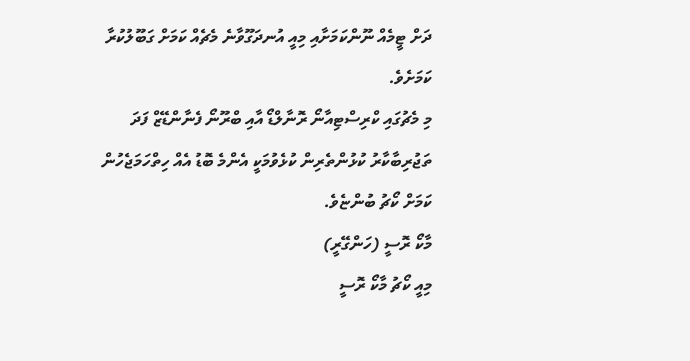ދަށް ޓީމެއް ނޫންކަމަށާއި މިއީ އުނދަގޫވާނެ މެޗެއް ކަމަށް ގަބޫލުކުރާ ކަމަށެވެ.
މި މެޗުގައި ކްރިސްޓިއާނޯ ރޮނާލްޑޯ އާއި ބްރޫނޯ ފެނާންޑޭޒް ފަދަ ތަޖުރިބާކާރު ކުޅުންތެރިން ކުޅެވުމަކީ އެންމެ ބޮޑު އެއް ހިތްހަމަޖެހުން ކަމަށް ކޯޗު ބުންޏެވެ.
މާކޯ ރޮސީ (ހަންގޭރީ)
މިއީ ކޯޗު މާކޯ ރޮސީ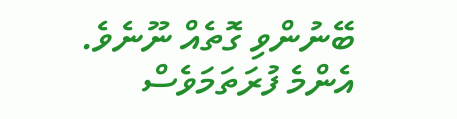ބޭނުންވި ގޮތެއް ނޫނެވެ. އެންމެ ފުރަތަމަވެސް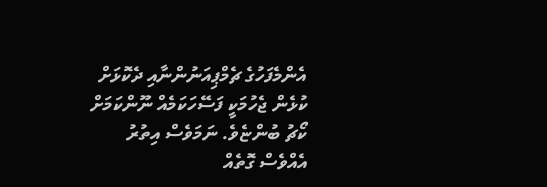އެންމެފަހުގެ ޗެމްޕިއަނުންނާއި ދެކޮޅަށް ކުޅެން ޖެހުމަކީ ފަސޭހަކަމެއް ނޫންކަމަށް ކޯޗު ބުންޏެވެ. ނަމަވެސް އިތުރު އެއްވެސް ގޮތެއް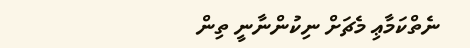ނެތްކަމާޢި މެޗަށް ނިކުންނާނީ ތިން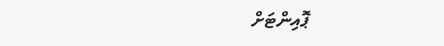ޕޮއިންޓަށް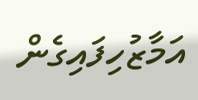އަމާޒުހިފައިގެން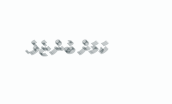ކަމަށް ބުންޏެވެ.